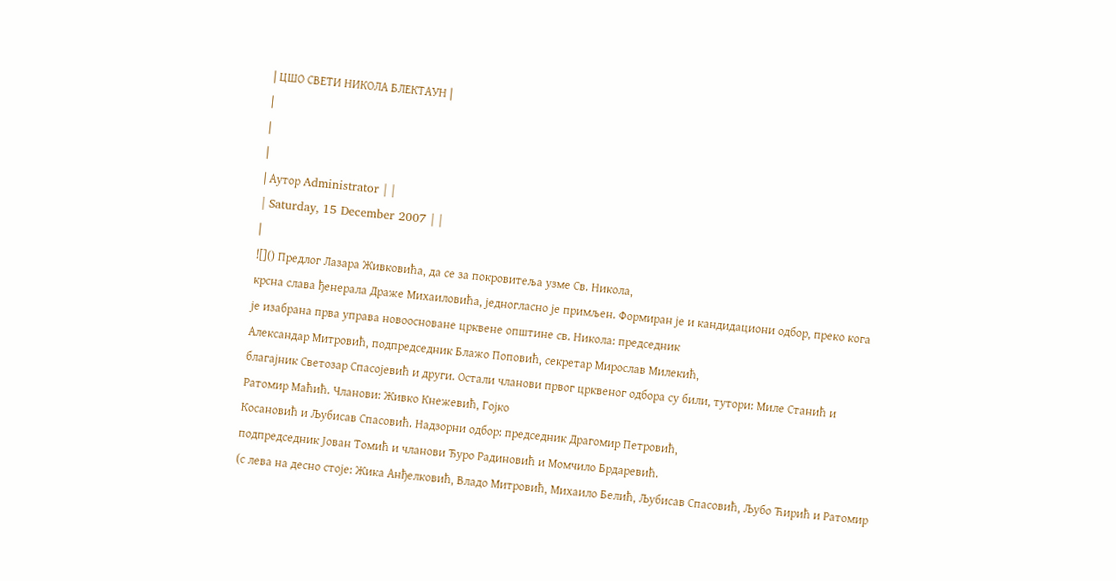| ЦШО СВЕТИ НИКОЛА БЛЕКТАУН |
|
|
|
| Аутор Administrator | |
| Saturday, 15 December 2007 | |
|
![]() Предлог Лазара Живковића, да се за покровитеља узме Св. Никола,
крсна слава ђенерала Драже Михаиловића, једногласно је примљен. Формиран је и кандидациони одбор, преко кога
је изабрана прва управа новоосноване црквене општине св. Никола: председник
Александар Митровић, подпредседник Блажо Поповић, секретар Мирослав Милекић,
благајник Светозар Спасојевић и други. Остали чланови првог црквеног одбора су били, тутори: Миле Станић и
Ратомир Маћић. Чланови: Живко Кнежевић, Гојко
Косановић и Љубисав Спасовић. Надзорни одбор: председник Драгомир Петровић,
подпредседник Јован Томић и чланови Ђуро Радиновић и Момчило Брдаревић.
(с лева на десно стоје: Жика Анђелковић, Владо Митровић, Михаило Белић, Љубисав Спасовић, Љубо Ћирић и Ратомир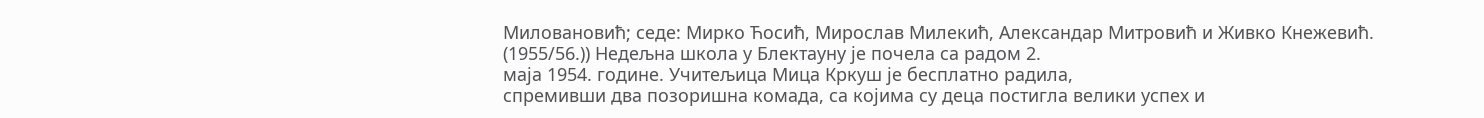Миловановић; седе: Мирко Ћосић, Мирослав Милекић, Александар Митровић и Живко Кнежевић. (1955/56.)) Недељна школа у Блектауну је почела са радом 2.
маја 1954. године. Учитељица Мица Кркуш је бесплатно радила,
спремивши два позоришна комада, са којима су деца постигла велики успех и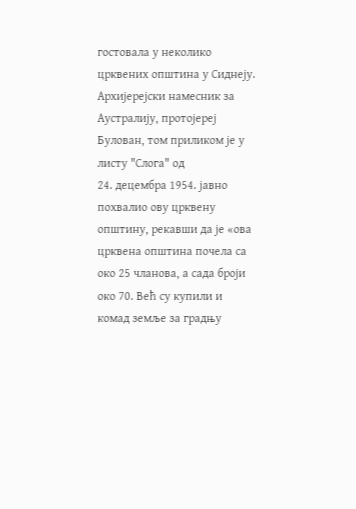гостовала у неколико црквених општина у Сиднеју. Архијерејски намесник за
Аустралију, протојереј Булован, том приликом је у листу "Слога" од
24. децембра 1954. јавно похвалио ову црквену општину, рекавши да је «ова
црквена општина почела са око 25 чланова, а сада броји око 70. Већ су купили и
комад земље за градњу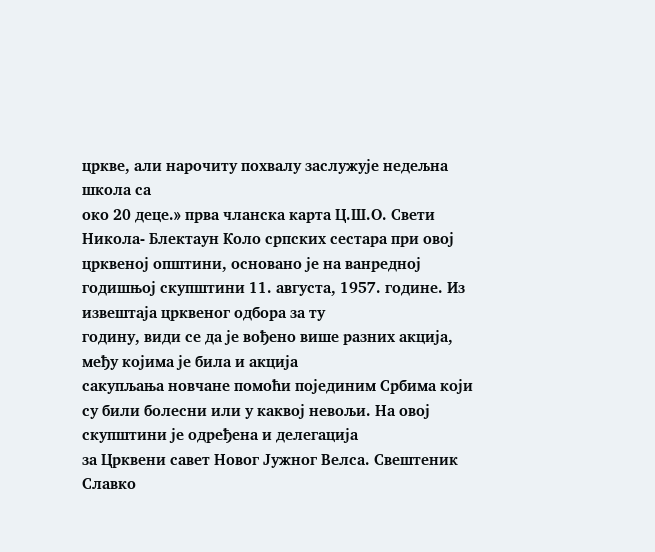цркве, али нарочиту похвалу заслужује недељна школа са
око 20 деце.» прва чланска карта Ц.Ш.О. Свети Никола- Блектаун Коло српских сестара при овој
црквеној општини, основано је на ванредној годишњој скупштини 11. августа, 1957. године. Из извештаја црквеног одбора за ту
годину, види се да је вођено више разних акција, међу којима је била и акција
сакупљања новчане помоћи појединим Србима који
су били болесни или у каквој невољи. На овој скупштини је одређена и делегација
за Црквени савет Новог Јужног Велса. Свештеник Славко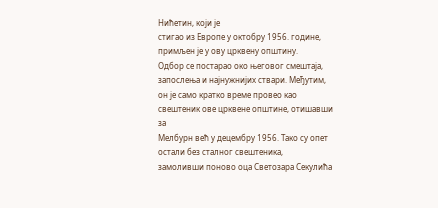Нићетин, који је
стигао из Европе у октобру 1956. године, примљен је у ову црквену општину.
Одбор се постарао око његовог смештаја, запослења и најнужнијих ствари. Међутим,
он је само кратко време провео као свештеник ове црквене општине, отишавши за
Мелбурн већ у децембру 1956. Тако су опет остали без сталног свештеника,
замоливши поново оца Светозара Секулића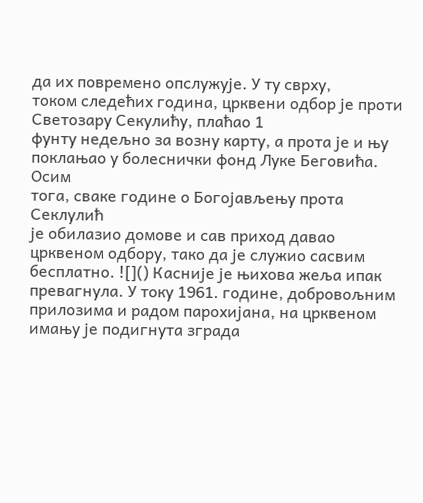да их повремено опслужује. У ту сврху,
током следећих година, црквени одбор је проти Светозару Секулићу, плаћао 1
фунту недељно за возну карту, а прота је и њу поклањао у болеснички фонд Луке Беговића. Осим
тога, сваке године о Богојављењу прота Секлулић
је обилазио домове и сав приход давао црквеном одбору, тако да је служио сасвим
бесплатно. ![]() Касније је њихова жеља ипак превагнула. У току 1961. године, добровољним
прилозима и радом парохијана, на црквеном имању је подигнута зграда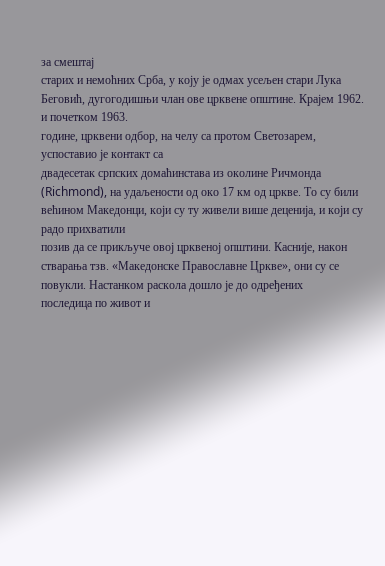за смештај
старих и немоћних Срба, у коју је одмах усељен стари Лука Беговић, дугогодишњи члан ове црквене општине. Крајем 1962. и почетком 1963.
године, црквени одбор, на челу са протом Светозарем, успоставио је контакт са
двадесетак српских домаћинстава из околине Ричмонда (Richmond), на удаљености од око 17 км од цркве. То су били
већином Македонци, који су ту живели више деценија, и који су радо прихватили
позив да се прикључе овој црквеној општини. Касније, након
стварања тзв. «Македонске Православне Цркве», они су се повукли. Настанком раскола дошло је до одређених
последица по живот и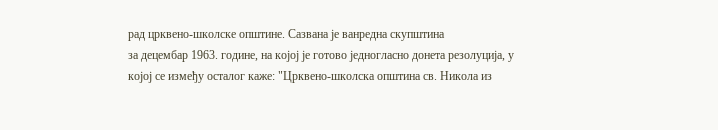рад црквено-школске општине. Сазвана је ванредна скупштина
за децембар 1963. године, на којој је готово једногласно донета резолуција, у
којој се између осталог каже: "Црквено-школска општина св. Никола из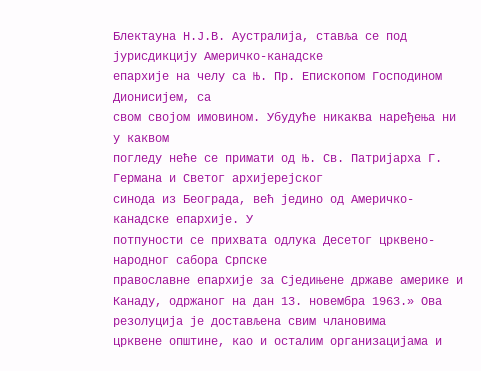Блектауна Н.Ј.В. Аустралија, ставља се под јурисдикцију Америчко-канадске
епархије на челу са Њ. Пр. Епископом Господином Дионисијем, са
свом својом имовином. Убудуће никаква наређења ни у каквом
погледу неће се примати од Њ. Св. Патријарха Г. Германа и Светог архијерејског
синода из Београда, већ једино од Америчко-канадске епархије. У
потпуности се прихвата одлука Десетог црквено-народног сабора Српске
православне епархије за Сједињене државе америке и
Канаду, одржаног на дан 13. новембра 1963.» Ова резолуција је достављена свим члановима
црквене општине, као и осталим организацијама и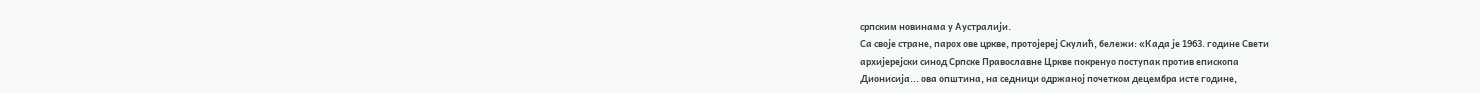српским новинама у Аустралији.
Са своје стране, парох ове цркве, протојереј Скулић, бележи: «Када је 1963. године Свети
архијерејски синод Српске Православне Цркве покренуо поступак против епископа
Дионисија... ова општина, на седници одржаној почетком децембра исте године,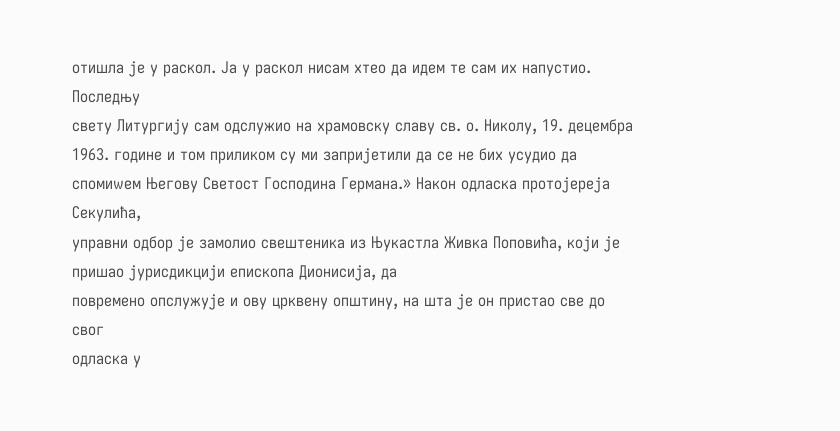отишла је у раскол. Ја у раскол нисам хтео да идем те сам их напустио. Последњу
свету Литургију сам одслужио на храмовску славу св. о. Николу, 19. децембра
1963. године и том приликом су ми запријетили да се не бих усудио да спомиwем Његову Светост Господина Германа.» Након одласка протојереја Секулића,
управни одбор је замолио свештеника из Њукастла Живка Поповића, који је пришао јурисдикцији епископа Дионисија, да
повремено опслужује и ову црквену општину, на шта је он пристао све до свог
одласка у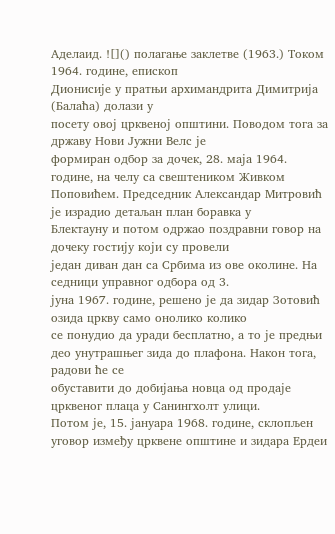Аделаид. ![]() полагање заклетве (1963.) Током 1964. године, епископ
Дионисије у пратњи архимандрита Димитрија (Балаћа) долази у
посету овој црквеној општини. Поводом тога за државу Нови Јужни Велс је
формиран одбор за дочек, 28. маја 1964. године, на челу са свештеником Живком
Поповићем. Председник Александар Митровић је израдио детаљан план боравка у
Блектауну и потом одржао поздравни говор на дочеку гостију који су провели
један диван дан са Србима из ове околине. На седници управног одбора од 3.
јуна 1967. године, решено је да зидар Зотовић озида цркву само онолико колико
се понудио да уради бесплатно, а то је предњи део унутрашњег зида до плафона. Након тога, радови ће се
обуставити до добијања новца од продаје црквеног плаца у Санингхолт улици.
Потом је, 15. јануара 1968. године, склопљен уговор између црквене општине и зидара Ердеи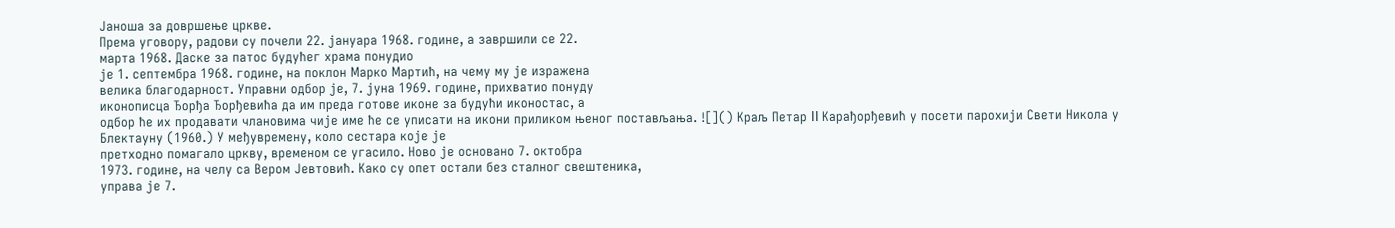Јаноша за довршење цркве.
Према уговору, радови су почели 22. јануара 1968. године, а завршили се 22.
марта 1968. Даске за патос будућег храма понудио
је 1. септембра 1968. године, на поклон Марко Мартић, на чему му је изражена
велика благодарност. Управни одбор је, 7. јуна 1969. године, прихватио понуду
иконописца Ђорђа Ђорђевића да им преда готове иконе за будући иконостас, а
одбор ће их продавати члановима чије име ће се уписати на икони приликом њеног постављања. ![]() Краљ Петар II Карађорђевић у посети парохији Свети Никола у Блектауну (1960.) У међувремену, коло сестара које је
претходно помагало цркву, временом се угасило. Ново је основано 7. октобра
1973. године, на челу са Вером Јевтовић. Како су опет остали без сталног свештеника,
управа је 7.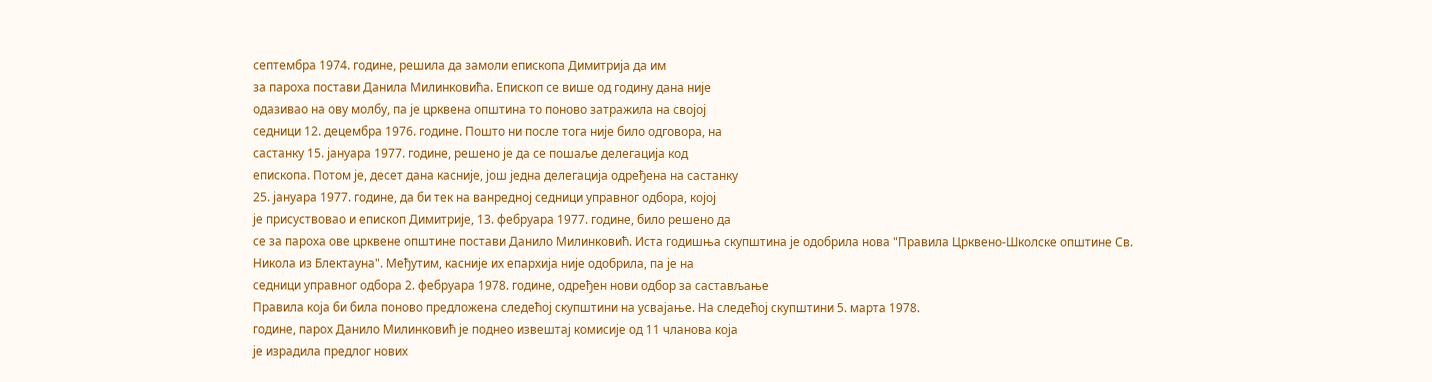септембра 1974. године, решила да замоли епископа Димитрија да им
за пароха постави Данила Милинковића. Епископ се више од годину дана није
одазивао на ову молбу, па је црквена општина то поново затражила на својој
седници 12. децембра 1976. године. Пошто ни после тога није било одговора, на
састанку 15. јануара 1977. године, решено је да се пошаље делегација код
епископа. Потом је, десет дана касније, још једна делегација одређена на састанку
25. јануара 1977. године, да би тек на ванредној седници управног одбора, којој
је присуствовао и епископ Димитрије, 13. фебруара 1977. године, било решено да
се за пароха ове црквене општине постави Данило Милинковић. Иста годишња скупштина је одобрила нова "Правила Црквено-Школске општине Св.
Никола из Блектауна". Међутим, касније их епархија није одобрила, па је на
седници управног одбора 2. фебруара 1978. године, одређен нови одбор за састављање
Правила која би била поново предложена следећој скупштини на усвајање. На следећој скупштини 5. марта 1978.
године, парох Данило Милинковић је поднео извештај комисије од 11 чланова која
је израдила предлог нових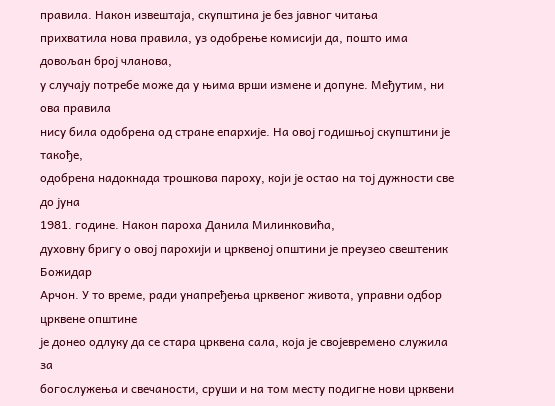правила. Након извештаја, скупштина је без јавног читања
прихватила нова правила, уз одобрење комисији да, пошто има довољан број чланова,
у случају потребе може да у њима врши измене и допуне. Међутим, ни ова правила
нису била одобрена од стране епархије. На овој годишњој скупштини је такође,
одобрена надокнада трошкова пароху, који је остао на тој дужности све до јуна
1981. године. Након пароха Данила Милинковића,
духовну бригу о овој парохији и црквеној општини је преузео свештеник Божидар
Арчон. У то време, ради унапређења црквеног живота, управни одбор црквене општине
је донео одлуку да се стара црквена сала, која је својевремено служила за
богослужења и свечаности, сруши и на том месту подигне нови црквени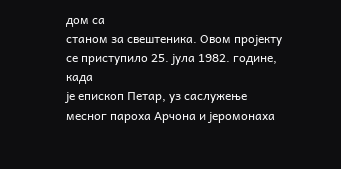дом са
станом за свештеника. Овом пројекту се приступило 25. јула 1982. године, када
је епископ Петар, уз саслужење месног пароха Арчона и јеромонаха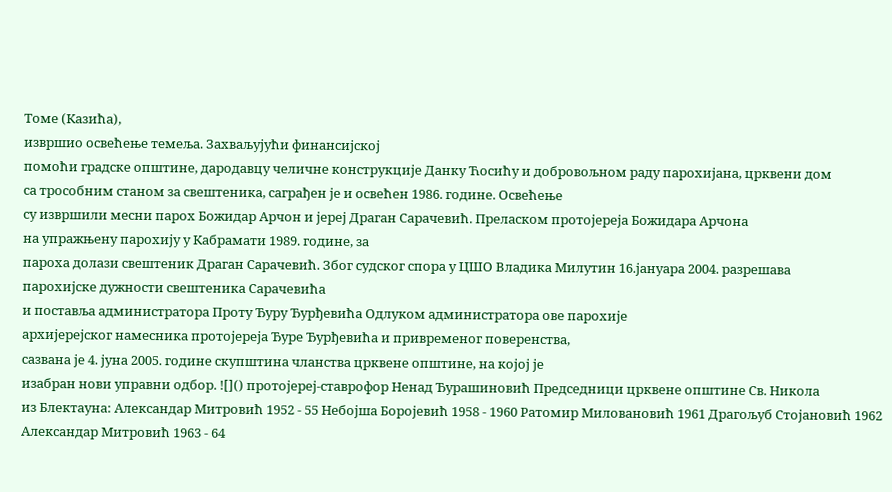Томе (Казића),
извршио освећење темеља. Захваљујући финансијској
помоћи градске општине, дародавцу челичне конструкције Данку Ћосићу и добровољном раду парохијана, црквени дом
са трособним станом за свештеника, саграђен је и освећен 1986. године. Освећење
су извршили месни парох Божидар Арчон и јереј Драган Сарачевић. Преласком протојереја Божидара Арчона
на упражњену парохију у Кабрамати 1989. године, за
пароха долази свештеник Драган Сарачевић. Због судског спора у ЦШО Владика Милутин 16.јануара 2004. разрешава
парохијске дужности свештеника Сарачевића
и поставља администратора Проту Ђуру Ђурђевића Одлуком администратора ове парохије
архијерејског намесника протојереја Ђуре Ђурђевића и привременог поверенства,
сазвана је 4. јуна 2005. године скупштина чланства црквене општине, на којој је
изабран нови управни одбор. ![]() протојереј-ставрофор Ненад Ђурашиновић Председници црквене општине Св. Никола
из Блектауна: Aлександар Митровић 1952 - 55 Небојша Боројевић 1958 - 1960 Ратомир Миловановић 1961 Драгољуб Стојановић 1962 Александар Митровић 1963 - 64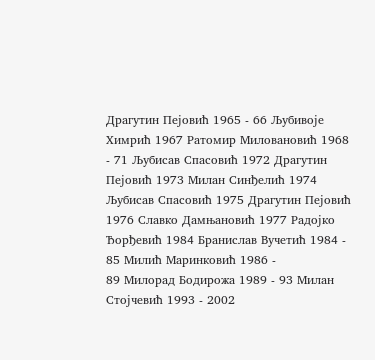Драгутин Пејовић 1965 - 66 Љубивоје Xимрић 1967 Ратомир Миловановић 1968 - 71 Љубисав Спасовић 1972 Драгутин Пејовић 1973 Милан Синђелић 1974 Љубисав Спасовић 1975 Драгутин Пејовић 1976 Славко Дамњановић 1977 Радојко Ђорђевић 1984 Бранислав Вучетић 1984 - 85 Милић Маринковић 1986 -
89 Милорад Бодирожа 1989 - 93 Милан Стојчевић 1993 - 2002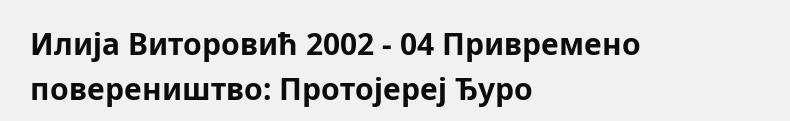Илија Виторовић 2002 - 04 Привремено повереништво: Протојереј Ђуро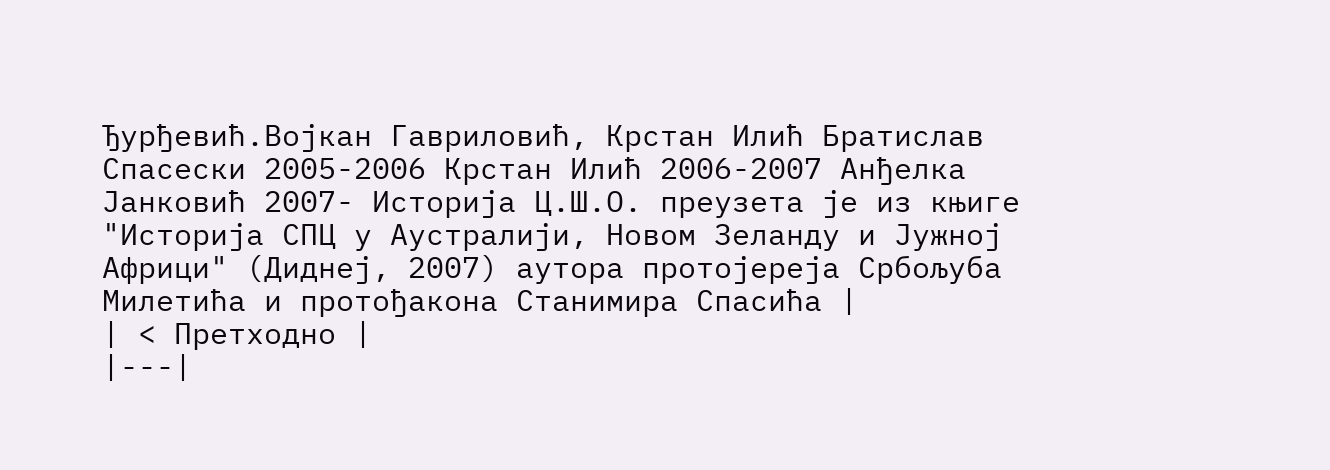Ђурђевић.Војкан Гавриловић, Крстан Илић Братислав Спасески 2005-2006 Крстан Илић 2006-2007 Анђелка Јанковић 2007- Историја Ц.Ш.О. преузета је из књиге "Историја СПЦ у Аустралији, Новом Зеланду и Јужној Африци" (Диднеј, 2007) аутора протојереја Србољуба Милетића и протођакона Станимира Спасића |
| < Претходно |
|---|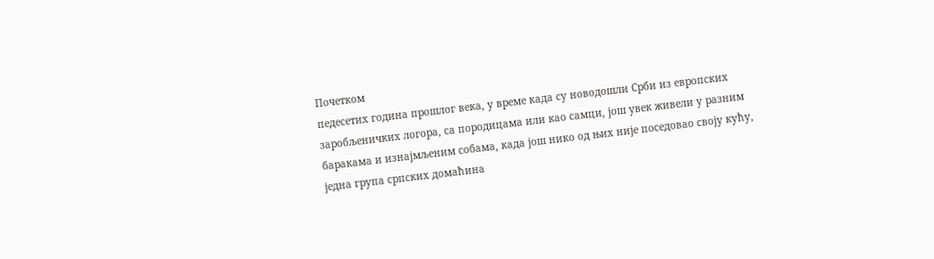Почетком
педесетих година прошлог века, у време када су новодошли Срби из европских
заробљеничких логора, са породицама или као самци, још увек живели у разним
баракама и изнајмљеним собама, када још нико од њих није поседовао своју кућу,
једна група српских домаћина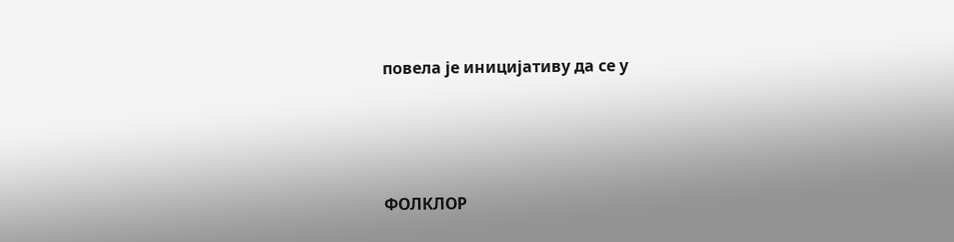повела је иницијативу да се у





ФОЛКЛОР